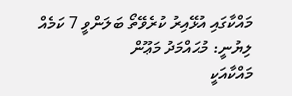މައްކާގައި އުޅޭއިރު ކުރެވޭތޯ ބަލަންވީ 7 ކަމެއް
ލިޔުނީ: މުޙައްމަދު މަޢޫން
މައްކާއަކީ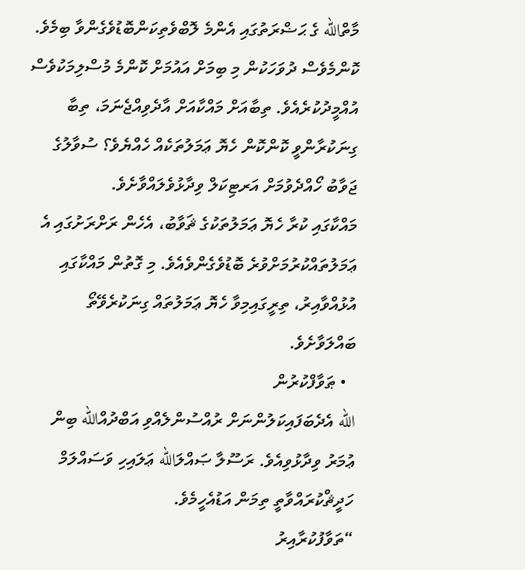މާތްالله ގެ ޙަޟްރަތުގައި އެންމެ ލޮބްވެތިކަންބޮޑުވެގެންވާ ބިމެވެ. ކޮންމެވެސް ދުވަހަކުން މި ބިމަށް އައުމަށް ކޮންމެ މުސްލިމަކުވެސް އުއްމީދުކުރެއެވެ. ތިބާއަށް މައްކާއަށް އާދެވިއްޖެނަމަ، ތިބާ ގިނަކުރާންވީ ކޮންކޮން ހެޔޮ ޢަމަލުތަކެއް ހެއްޔެވެ؟ ސުވާލުގެ ޖަވާބު ހޯއްދެވުމަށް އަރޓިކަލް ވިދާޅުވެލައްވާށެވެ.
މައްކާގައި ކުރާ ހެޔޮ ޢަމަލުތަކުގެ ޘަވާބު، އެހެން ރަށްރަށުގައި އެ ޢަމަލުތައްކުރުމަށްވުރެ ބޮޑުވެގެންވެއެވެ. މި ގޮތުން މައްކާގައި އުޅުއްވާއިރު، ތިރީގައިމިވާ ހެޔޮ ޢަމަލުތައް ގިނަކުރެވޭތޯ ބައްލަވާށެވެ.
  • ޠަވާފްކުރުން
الله އެދެބަފައިކަލުންނަށް ރުއްސުންލެއްވި އަބްދުއްالله ބިން ޢުމަރު ވިދާޅުވިއެވެ. ރަސޫލާ ޞައްލަالله ޢަލައިހި ވަސައްލަމް ހަދީޘްކުރައްވާތީ ތިމަން އަޑުއެހީމެވެ.
“ތަވާފުކުރާއިރު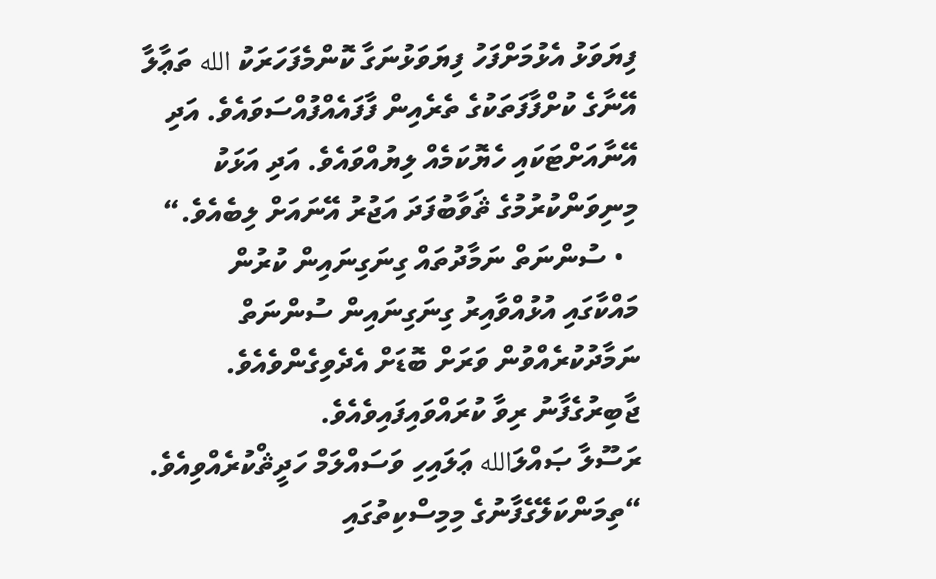ފިޔަވަޅު އެޅުމަށްފަހު ފިޔަވަޅުނަގާ ކޮންމެފަހަރަކު الله ތަޢާލާ އޭނާގެ ކުށްފާފަތަކުގެ ތެރެއިން ފާފައެއްފުއްސަވައެވެ. އަދި އޭނާއަށްޓަކައި ހެޔޮކަމެއް ލިޔުއްވައެވެ. އަދި އަޅަކު މިނިވަންކުރުމުގެ ޘަވާބުފަދަ އަޖުރު އޭނައަށް ލިބެއެވެ.“
  • ސުންނަތް ނަމާދުތައް ގިނަގިނައިން ކުރުން
މައްކާގައި އުޅުއްވާއިރު ގިނަގިނައިން ސުންނަތް ނަމާދުކުރެއްވުން ވަރަށް ބޮޑަށް އެދެވިގެންވެއެވެ.
ޖާބިރުގެފާނު ރިވާ ކުރައްވައިފައިވެއެވެ.
ރަސޫލާ ޞައްލަالله ޢަލައިހި ވަސައްލަމް ހަދީޘްކުރެއްވިއެވެ.
“ތިމަންކަލޭގެފާނުގެ މިމިސްކިތުގައި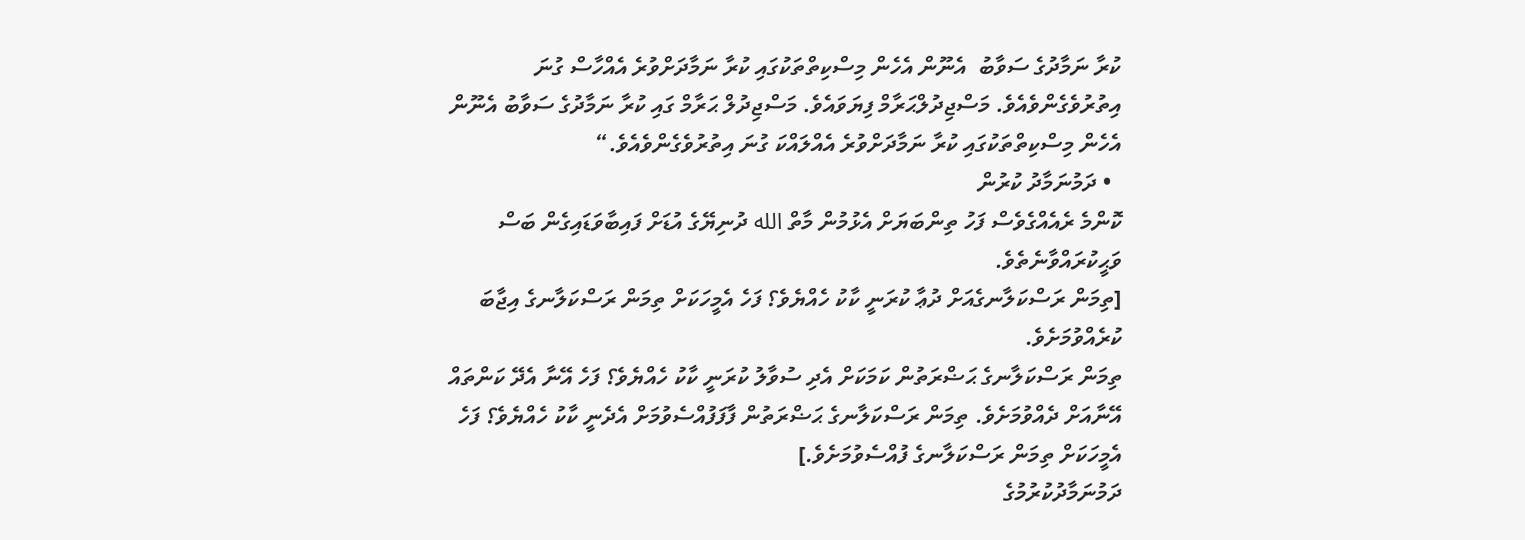ކުރާ ނަމާދުގެ ސަވާބު  އެނޫން އެހެން މިސްކިތްތަކުގައި ކުރާ ނަމާދަށްވުރެ އެއްހާސް ގުނަ އިތުރުވެގެންވެއެވެ. މަސްޖިދުލްޙަރާމް ފިޔަވައެވެ. މަސްޖިދުލް ޙަރާމް ގައި ކުރާ ނަމާދުގެ ސަވާބު އެނޫން އެހެން މިސްކިތްތަކުގައި ކުރާ ނަމާދަށްވުރެ އެއްލައްކަ ގުނަ އިތުރުވެގެންވެއެވެ.“
  • ދަމުނަމާދު ކުރުން
ކޮންމެ ރެއެއްގެވެސް ފަހު ތިންބަޔަށް އެޅުމުން މާތް الله ދުނިޔޭގެ އުޑަށް ފައިބާވަޑައިގެން ބަސް ވަޙީކުރައްވާނެތެވެ.
[ތިމަން ރަސްކަލާނގެއަށް ދުޢާ ކުރަނީ ކާކު ހެއްޔެވެ؟ ފަހެ އެމީހަކަށް ތިމަން ރަސްކަލާނގެ އިޖާބަ ކުރެއްވުމަށެވެ.
ތިމަން ރަސްކަލާނގެ ޙަޟްރަތުން ކަމަކަށް އެދި ސުވާލު ކުރަނީ ކާކު ހެއްޔެވެ؟ ފަހެ އޭނާ އެދޭ ކަންތައް އޭނާއަށް ދެއްވުމަށެވެ. ތިމަން ރަސްކަލާނގެ ޙަޟްރަތުން ފާފަފުއްސެވުމަށް އެދެނީ ކާކު ހެއްޔެވެ؟ ފަހެ އެމީހަކަށް ތިމަން ރަސްކަލާނގެ ފުއްސެވުމަށެވެ.]
ދަމުނަމާދުކުރުމުގެ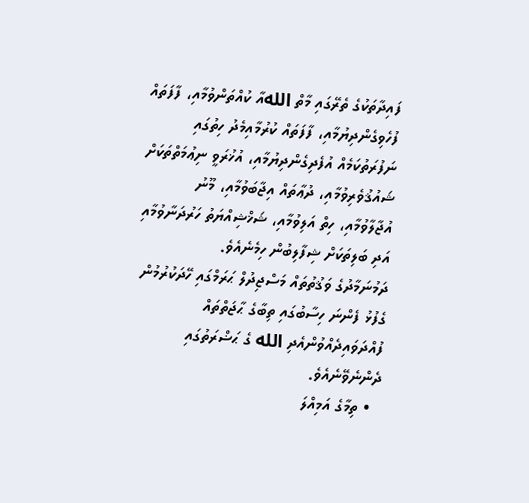ފައިދާތަކުގެ ތެރޭގައި މާތް اللهއާ ކުއްތަންވުމާއި، ފާފަތައް ފުހެވިގެންދިޔުމާއި، ފާފަތައް ކުރުމާއިމެދު ހިތުގައި ނަފުރަތުކަމެއް އުފެދިގެންދިޔުމާއި، އުޚުރަވީ ނިޢުމަތްތަކަށް ޝައުޤުވެރިވުމާއި، ދުޢާތައް އިޖާބަވުމާއި، މޫނު އުޖާލާވުމާއި، ހިތް އަލިވުމާއި، ޝަޚްޝިއްޔަތު ހަރުދަނާވުމާއި އަދި ބަލިތަކަށް ޝިފާލިބުން ހިމެނެއެވެ.
ދަމުނަމާދުގެ ވަޤުތުތައް މަސްޖިދުލް ޙަރަމްގައި ހޭދަކުރުމުން ގެފުޅު ފެންނަ ހިސާބުގައި ތިބާގެ ޙާޖަތްތައް ފުއްދަވައިދެއްވުންއެދި الله ގެ ޙަޟްރަތުގައި ދެންނެވޭނެއެވެ.
  • ތިމާގެ އަމިއްލަ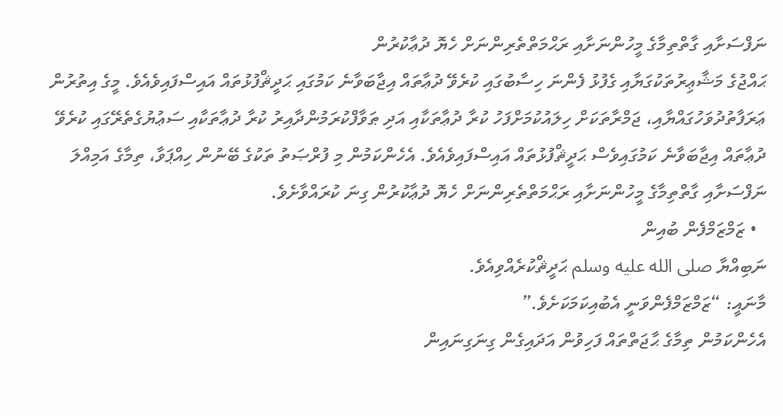ނަފްސަށާއި ގާތްތިމާގެ މީހުންނަށާއި ރަޙްމަތްތެރިންނަށް ހެޔޮ ދުޢާކުރުން
ޙައްޖުގެ މަޝާޢިރުތަކުގަޔާއި ގެފުޅު ފެންނަ ހިސާބުގައި ކުރެވޭ ދުޢާތައް އިޖާބަވާނެ ކަމުގައި ޙަދީޘްފުޅުތައް އައިސްފައިވެއެވެ. މީގެ އިތުރުން ޢަރަފާތުދުވަހުގައްޔާއި، ޖަމްރާތަކަށް ހިލައުކުމަށްފަހު ކުރާ ދުޢާތަކާއި އަދި ޠަވާފްކުރަމުންދާއިރު ކުރާ ދުޢާތަކާއި ސަޢުޔުގެތެރޭގައި ކުރެވޭ ދުޢާތައް އިޖާބަވާނެ ކަމުގައިވެސް ޙަދީޘްފުޅުތައް އައިސްފައިވެއެވެ. އެހެންކަމުން މި ފުރްޞަތު ތަކުގެ ބޭނުން ހިއްޕަވާ، ތިމާގެ އަމިއްލަ ނަފްސަށާއި ގާތްތިމާގެ މީހުންނަށާއި ރަޙްމަތްތެރިންނަށް ހެޔޮ ދުޢާކުރުން ގިނަ ކުރައްވާށެވެ.
  • ޒަމްޒަމްފެން ބުއިން
ނަބިއްޔާ صلى الله عليه وسلم ޙަދީޘްކުރެއްވިއެވެ.
މާނައީ: “ޒަމްޒަމްފެންވަނީ އެބުއިކަމަކަށެވެ.”
އެހެންކަމުން ތިމާގެ ޙާޖަތްތައް ފަހިވުން އަދައިގެން ގިނަގިނައިން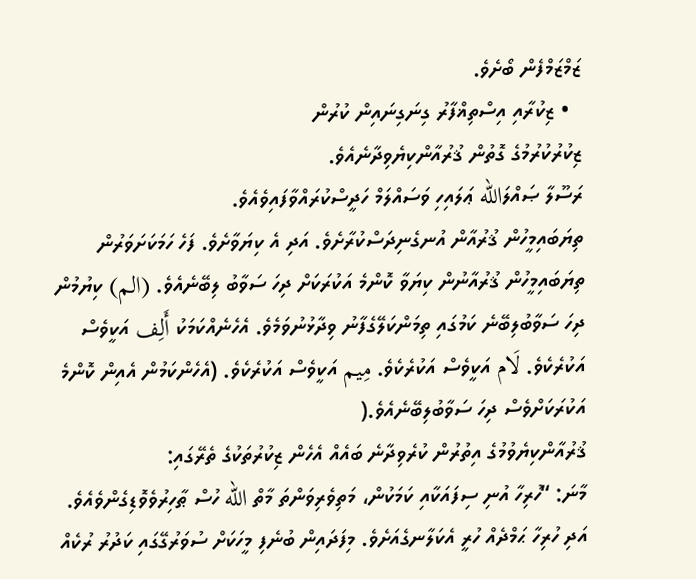ޒަމްޒަމްފެން ބޯށެވެ.
  • ޒިކުރާއި އިސްތިޣްފާރު ގިނަގިނައިން ކުރުން
ޒިކުރުކުރުމުގެ ގޮތުން ޤުރުއާންކިޔެވިދާނެއެވެ.
ރަސޫލާ ޞައްލަالله ޢަލައިހި ވަސައްލަމް ހަދީސްކުރައްވާފައިވެއެވެ.
ތިޔަބައިމީހުން ޤުރުއާން އުނގެނިދަސްކުރާށެވެ. އަދި އެ ކިޔަވާށެވެ. ފަހެ ހަމަކަށަވަރުން ތިޔަބައިމީހުން ޤުރުއާނުން ކިޔަވާ ކޮންމެ އަކުރަކަށް ދިހަ ސަވާބު ލިބޭނެއެވެ. (الم) ކިޔުމުން ދިހަ ސަވާބުލިބޭނެ ކަމުގައި ތިމަންކަލޭގެފާނު ވިދާޅުނުވަމެވެ. އެހެނެއްކަމަކު أَلِف އަކީވެސް އަކުރެކެވެ. لَام އަކީވެސް އަކުރެކެވެ. مِيم އަކީވެސް އަކުރެކެވެ. (އެހެންކަމުން އެއިން ކޮންމެ އަކުރަކަށްވެސް ދިހަ ސަވާބުލިބޭނެއެވެ.(
ޤުރުއާންކިޔެވުމުގެ އިތުރުން ކުރެވިދާނެ ބައެއް އެހެން ޒިކުރުތަކުގެ ތެރޭގައި:
މާނަ: “ހުރިހާ އުނި ސިފައަކާއި ކަމަކުން، މަތިވެރިވަންތަ މާތް الله ހުސް ޠާހިރުވެވޮޑިގެންވެއެވެ. އަދި ހުރިހާ ޙަމްދެއް ހުރީ އެކަލާނގެއަށެވެ. މިފަދައިން ބުނެފި މީހަކަށް ސުވަރުގޭގައި ކަދުރު ރުކެއް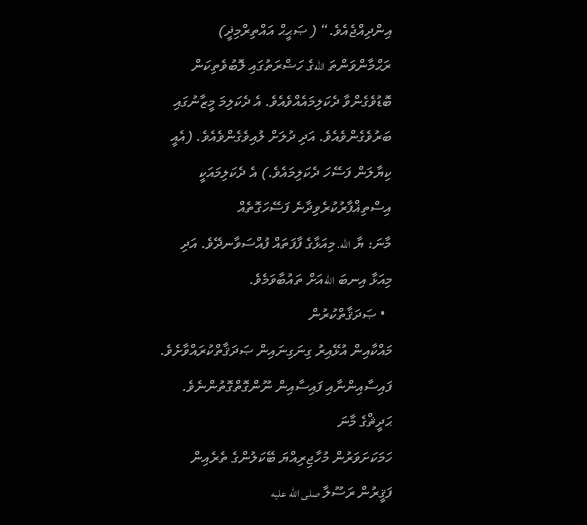އިންދިއްޖެއެވެ.“ ( ޞަޙީޙް އައްތިރްމިޛީ)
ރަޙްމާންވަންތަ اللهގެ ހަޟްރަތުގައި ލޮބުވެތިކަން ބޮޑުވެގެންވާ ދެކަލިމައެއްވެއެވެ. އެ ދެކަލިމަ މީޒާނުގައި ބަރުވެގެންވެއެވެ. އަދި ދުލަށް ލުއިވެގެންވެއެވެ. (އެއީ ކިޔާލަން ފަސޭހަ ދެކަލިމައެވެ.) އެ ދެކަލިމައަކީ
އިސްތިޣްފާރުކުރެވިދާނެ ފަސޭހަގޮތެއް
މާނަ: ޔާ الله. މިއަޅާގެ ފާފަތައް ފުއްސަވާނދޭވެ. އަދި މިއަޅާ އިނބަ اللهއަށް ތައުބާވަމެވެ.
  • ޞަދަޤާތްކުރުން
މައްކާއިން އުޅޭއިރު ގިނަގިނައިން ޞަދަޤާތްކުރައްވާށެވެ. ފައިސާއިންނާއި ފައިސާއިން ނޫންގޮތްގޮތުންނެވެ.
ޙަދީޘްގެ މާނަ
ހަމަކަށަވަރުން މުހާޖިރިއްޔަ ބޭކަލުންގެ ތެރެއިން ފަޤީރުން ރަސޫލާ صلى الله عليه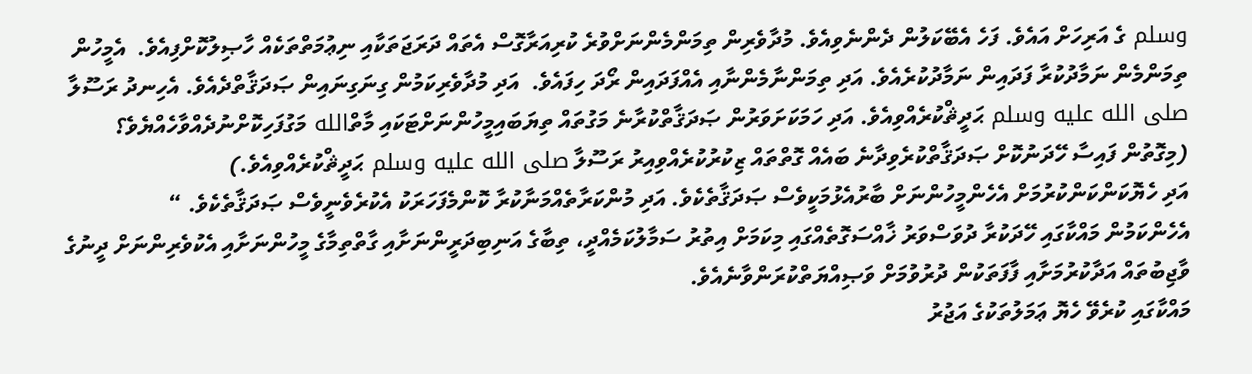وسلم ގެ އަރިހަށް އައެވެ. ފަހެ އެބޭކަލުން ދެންނެވިއެވެ. މުދާވެރިން ތިމަންމެންނަށްވުރެ ކުރިއަރާގޮސް އެތައް ދަރަޖަތަކާއި ނިޢުމަތްތަކެއް ހާޞިލުކޮށްފިއެވެ.  އެމީހުން ތިމަންމެން ނަމާދުކުރާ ފަދައިން ނަމާދުކުރެއެވެ. އަދި ތިމަންނާމެންނާއި އެއްފަދައިން ރޯދަ ހިފައެވެ.  އަދި މުދާވެރިކަމުން ގިނަގިނައިން ޞަދަޤާތްދެއެވެ. އެހިނދު ރަސޫލާ صلى الله عليه وسلم ޙަދީޘްކުރެއްވިއެވެ. އަދި ހަމަކަށަވަރުން ޞަދަޤާތްކުރާނެ މަގުތައް ތިޔަބައިމީހުންނަށްޓަކައި މާތްالله މަގުފަހިކޮށްނުދެއްވާހެއްޔެވެ؟
(މިގޮތުން ފައިސާ ހޭދަނުކޮށް ޞަދަޤާތްކުރެވިދާނެ ބައެއް ގޮތްތައް ޒިކުރުކުރެއްވިއިރު ރަސޫލާ صلى الله عليه وسلم ޙަދީޘްކުރެއްވިއެވެ.)
އަދި ހެޔޮކަންކަންކުރުމަށް އެހެންމީހުންނަށް ބާރުއެޅުމަކީވެސް ޞަދަޤާތެކެވެ. އަދި މުންކަރާތެއްމަނާކުރާ ކޮންމެފަހަރަކު އެކުރެވެނީވެސް ޞަދަޤާތެކެވެ. “
އެހެންކަމުން މައްކާގައި ހޭދަކުރާ ދުވަސްވަރު ޚާއްސަގޮތެއްގައި މިކަމަށް އިތުރު ސަމާލުކަމެއްދީ، ތިބާގެ އަނިބިދަރީންނަށާއި ގާތްތިމާގެ މީހުންނަށާއި އެކުވެރިންނަށް ދީނުގެ ވާޖިބުތައް އަދާކުރުމަށާއި ފާފަތަކުން ދުރުވުމަށް ވަޞިއްޔަތްކުރަންވާނެއެވެ.
މައްކާގައި ކުރެވޭ ހެޔޮ ޢަމަލުތަކުގެ އަޖުރު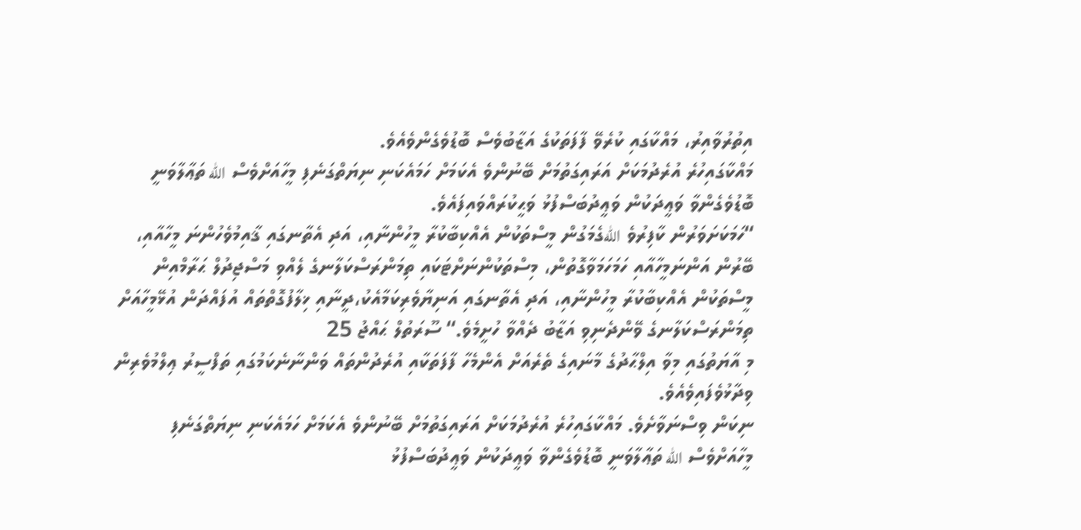އިތުރުވާއިރު، މައްކާގައި ކުރެވޭ ފާފަތަކުގެ އަޒާބުވެސް ބޮޑުވެގެންވެއެވެ.
މައްކާގައިހުރެ އުރެދުމަކަށް އަރައިގަތުމަށް ބޭނުންވެ އެކަމަށް ހަމައެކަނި ނިޔަތްގަނެފި މީހާއަށްވެސް الله ތަޢާލާވަނީ ބޮޑުވެގެންވާ ވަޢީދަކުން ވަޢީދުބަސްފުޅު ވަޙީކުރައްވައިފައެވެ.
“ހަމަކަށަވަރުން ކާފިރުވެ اللهގެމަގުން މީސްތަކުން އެއްކިބާކުރާ މީހުންނާއި، އަދި އެތާނގައި ޤާއިމުވެހުންނަ މީހާއާއި، ބޭރުން އަންނަމީހާއާއި ހަމަހަމަވާގޮތުން، މިސްތަކުންނަށްޓަކައި ތިމަންރަސްކަލާނގެ ލެއްވި މަސްޖިދުލް ޙަރާމްއިން މީސްތަކުން އެއްކިބާކުރާ މީހުންނާއި، އަދި އެތާނގައި އަނިޔާވެރިކަމާއެކު،ދީނާއި ޚިލާފުގޮތްތައް އުފައްދަން އުޅޭމީހާއަށް ތިމަންރަސްކަލާނގެ ވޭންދެނިވި އަޒާބު ދެއްވާ ހުށީމެވެ.“ ސޫރަތުލް ޙައްޖު 25
މި އާޔަތުގައި މިވާ އިލްޙާދުގެ މާނައިގެ ތެރެއަށް އެންމެހާ ފާފަތަކާއި އުރެދުންތައް ވަންނާނެކަމުގައި ތަފްސީރު ޢިލްމުވެރިން ވިދާޅުވެފައިވެއެވެ.
ނިކަން ވިސްނަވާށެވެ. މައްކާގައިހުރެ އުރެދުމަކަށް އަރައިގަތުމަށް ބޭނުންވެ އެކަމަށް ހަމައެކަނި ނިޔަތްގަނެފި މީހާއަށްވެސް الله ތަޢާލާވަނީ ބޮޑުވެގެންވާ ވަޢީދަކުން ވަޢީދުބަސްފުޅު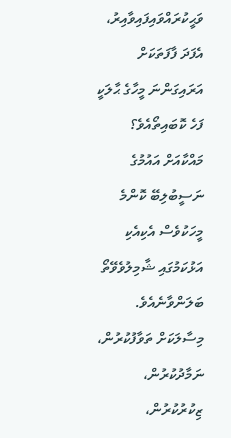ވަޙީކުރައްވައިފައިވާއިރު، އެފަދަ ފާފަތަކަށް އަރައިގަންނަ މީހާގެ ޙާލަކީ ފަހެ ކޮބައިތޯއެވެ؟
މައްކާއަށް އައުމުގެ ނަސީބުލިބޭ ކޮންމެ މީހަކުވެސް އެކިއެކި އަޅުކަމުގައި ޝާމިލުވެވޭތޯ ބަލަންވާނެއެވެ. މިސާލަކަށް ތަވާފުކުރުން، ނަމާދުކުރުން، ޒިކުރުކުރުން،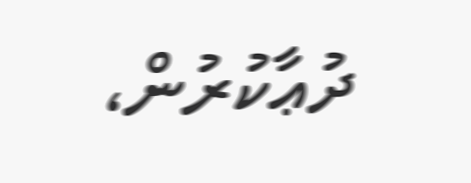ދުޢާކުރުން،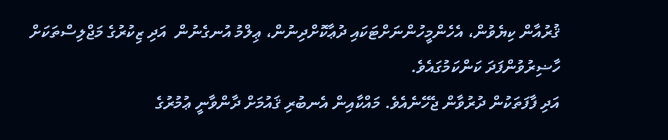ޤުރުއާން ކިޔެވުން، އެހެންމީހުންނަށްޓަކައި ދުޢާކޮށްދިނުން، ޢިލްމު އުނގެނުން  އަދި ޒިކުރުގެ މަޖްލިސްތަކަށް ހާޟިރުވުންފަދަ ކަންކަމުގައެވެ.
އަދި ފާފަތަކުން ދުރުވާން ޖެހޭނެއެވެ. މައްކާއިން އެނބުރި ޤައުމަށް ދާންވާނީ ޢުމުރުގެ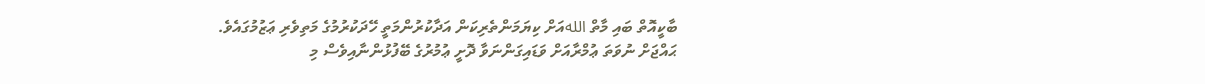ބާކީއޮތް ބައި މާތް اللهއަށް ކިޔަމަންތެރިކަން އަދާކުރުންމަތީ ހޭދަކުރުމުގެ މަތިވެރި ޢަޒުމުގައެވެ.
ޙައްޖަށް ނުވަތަ ޢުމްރާއަށް ވަޑައިގަންނަވާ ދޮށީ ޢުމުރުގެ ބޭފުޅުންނާއިވެސް މި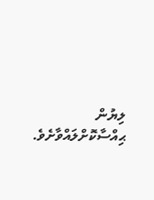ލިޔުން ޙިއްސާކޮށްލައްވާށެވެ.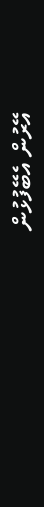އޭރުން އެބޭފުޅުން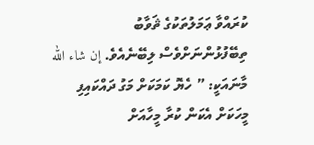ކުރައްވާ ޢަމަލުތަކުގެ ޘަވާބު ތިބޭފުޅުންނަށްވެސް ލިބޭނެއެވެ. إن شاء الله
މާނައަކީ: ” ހެޔޮ ކަމަކަށް މަގު ދައްކައިފި މީހަކަށް އެކަން ކުރާ މީހާއަށް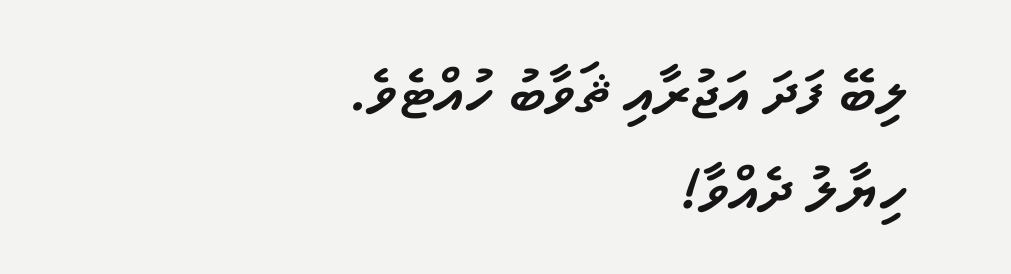ލިބޭ ފަދަ އަޖުރާއި ޘަވާބު ހުއްޓެވެ.
ހިޔާލު ދެއްވާ!